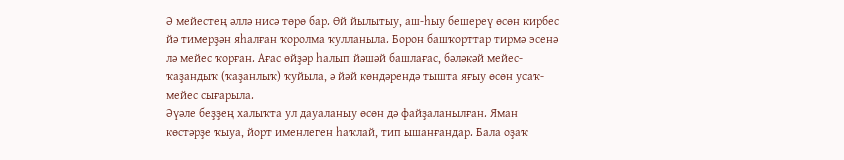Ә мейестең әллә нисә төрө бар. Өй йылытыу, аш-һыу бешереү өсөн кирбес йә тимерҙән яһалған ҡоролма ҡулланыла. Борон башҡорттар тирмә эсенә лә мейес ҡорған. Ағас өйҙәр һалып йәшәй башлағас, бәләкәй мейес-ҡаҙандыҡ (ҡаҙанлыҡ) ҡуйыла, ә йәй көндәрендә тышта яғыу өсөн усаҡ-мейес сығарыла.
Әүәле беҙҙең халыҡта ул дауаланыу өсөн дә файҙаланылған. Яман көстәрҙе ҡыуа, йорт именлеген һаҡлай, тип ышанғандар. Бала оҙаҡ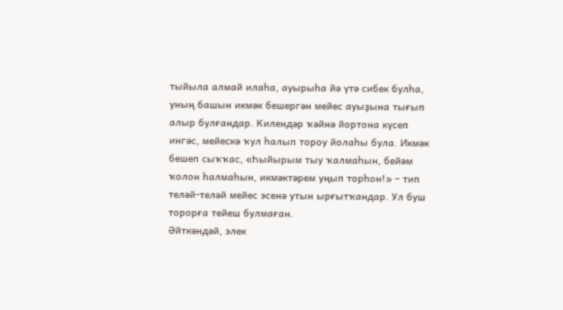тыйыла алмай илаһа, ауырыһа йә үтә сибек булһа, уның башын икмәк бешергән мейес ауыҙына тығып алыр булғандар. Килендәр ҡәйнә йортона күсеп ингәс, мейескә ҡул һалып тороу йолаһы була. Икмәк бешеп сыҡҡас, «Һыйырым тыу ҡалмаһын, бейәм ҡолон һалмаһын, икмәктәрем уңып торһон!» – тип теләй-теләй мейес эсенә утын ырғытҡандар. Ул буш торорға тейеш булмаған.
Әйткәндәй, элек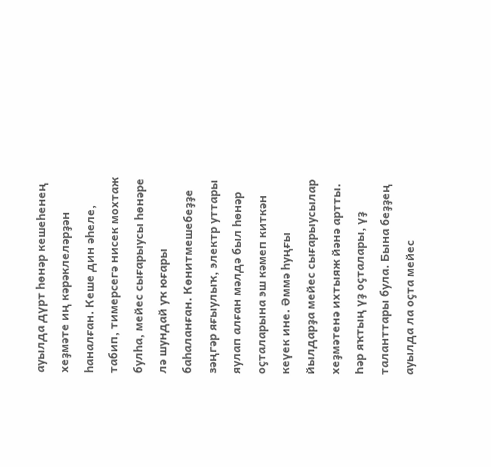ауылда дүрт һөнәр кешеһенең хеҙмәте иң кәрәклеләрҙән һаналған. Кеше дин әһеле, табип, тимерсегә нисек мохтаж булһа, мейес сығарыусы һөнәре лә шундай уҡ юғары баһаланған. Көнитмешебеҙҙе зәңгәр яғыулыҡ, электр уттары яулап алған мәлдә был һөнәр оҫталарына эш кәмеп киткән кеүек ине. Әммә һуңғы йылдарҙа мейес сығарыусылар хеҙмәтенә ихтыяж йәнә артты.
Һәр яҡтың үҙ оҫталары, үҙ таланттары була. Бына беҙҙең ауылда ла оҫта мейес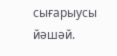сығарыусы йәшәй.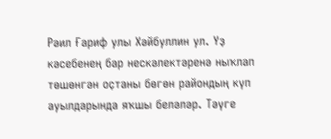Рәил Ғариф улы Хәйбуллин ул. Үҙ кәсебенең бар нескәлектәренә ныҡлап төшөнгән оҫтаны бөгөн райондың күп ауылдарында яҡшы беләләр. Тәүге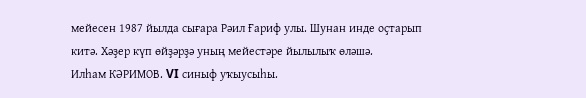мейесен 1987 йылда сығара Рәил Ғариф улы. Шунан инде оҫтарып китә. Хәҙер күп өйҙәрҙә уның мейестәре йылылыҡ өләшә.
Илһам КӘРИМОВ. VI синыф уҡыусыһы.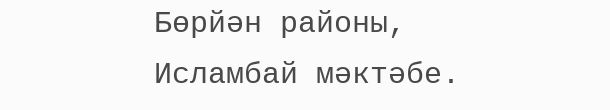Бөрйән районы, Исламбай мәктәбе.